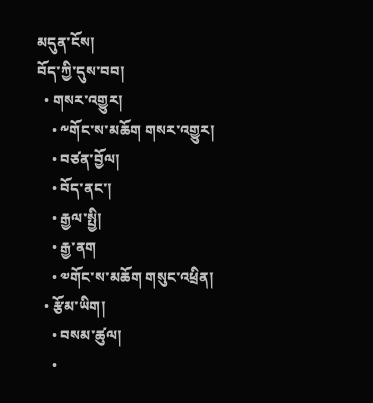མདུན་ངོས།
བོད་ཀྱི་དུས་བབ།
  • གསར་འགྱུར།
    • ༸གོང་ས་མཆོག གསར་འགྱུར།
    • བཙན་བྱོལ།
    • བོད་ནང་།
    • རྒྱལ་སྤྱི།
    • རྒྱ་ནག
    • ༧གོང་ས་མཆོག གསུང་འཕྲིན།
  • རྩོམ་ཡིག།
    • བསམ་ཚུལ།
    •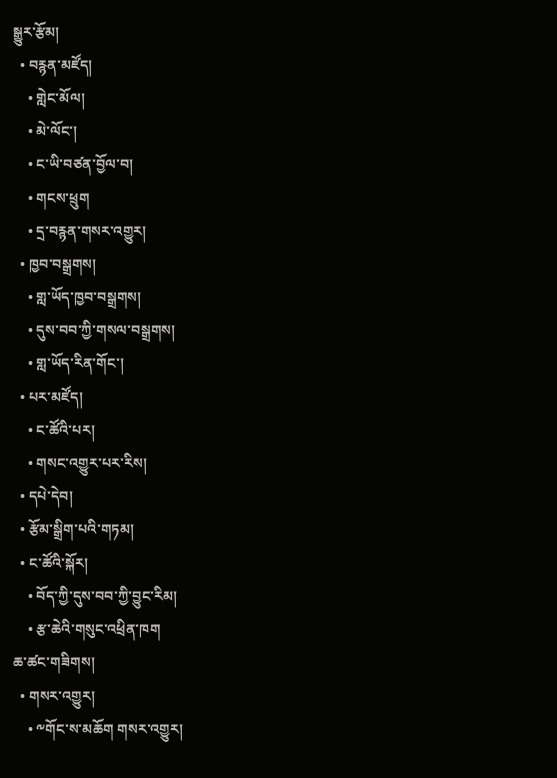སྒྱུར་རྩོམ།
  • བརྙན་མཛོད།
    • གླེང་མོལ།
    • མེ་ལོང་།
    • ང་ཡི་བཙན་བྱོལ་བ།
    • གངས་ཕྲུག
    • དྲ་བརྙན་གསར་འགྱུར།
  • ཁྱབ་བསྒྲགས།
    • གླ་ཡོད་ཁྱབ་བསྒྲགས།
    • དུས་བབ་ཀྱི་གསལ་བསྒྲགས།
    • གླ་ཡོད་རིན་གོང་།
  • པར་མཛོད།
    • ང་ཚོའི་པར།
    • གསང་འགྱུར་པར་རིས།
  • དཔེ་དེབ།
  • རྩོམ་སྒྲིག་པའི་གཏམ།
  • ང་ཚོའི་སྐོར།
    • བོད་ཀྱི་དུས་བབ་ཀྱི་བྱུང་རིམ།
    • རྩ་ཆེའི་གསུང་འཕྲིན་ཁག
ཆ་ཚང་གཟིགས།
  • གསར་འགྱུར།
    • ༸གོང་ས་མཆོག གསར་འགྱུར།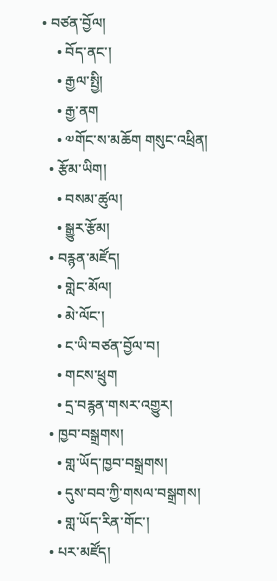• བཙན་བྱོལ།
    • བོད་ནང་།
    • རྒྱལ་སྤྱི།
    • རྒྱ་ནག
    • ༧གོང་ས་མཆོག གསུང་འཕྲིན།
  • རྩོམ་ཡིག།
    • བསམ་ཚུལ།
    • སྒྱུར་རྩོམ།
  • བརྙན་མཛོད།
    • གླེང་མོལ།
    • མེ་ལོང་།
    • ང་ཡི་བཙན་བྱོལ་བ།
    • གངས་ཕྲུག
    • དྲ་བརྙན་གསར་འགྱུར།
  • ཁྱབ་བསྒྲགས།
    • གླ་ཡོད་ཁྱབ་བསྒྲགས།
    • དུས་བབ་ཀྱི་གསལ་བསྒྲགས།
    • གླ་ཡོད་རིན་གོང་།
  • པར་མཛོད།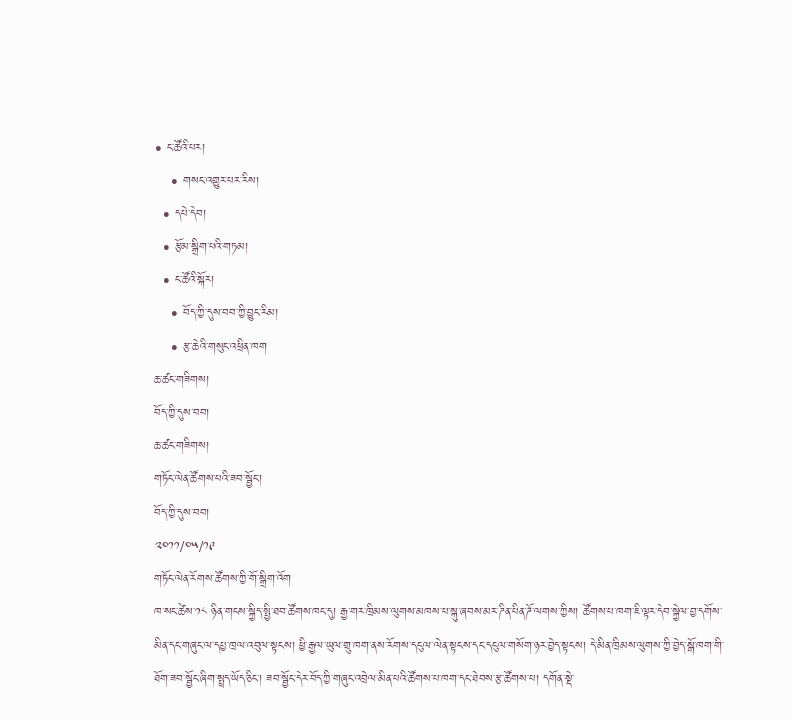• ང་ཚོའི་པར།
    • གསང་འགྱུར་པར་རིས།
  • དཔེ་དེབ།
  • རྩོམ་སྒྲིག་པའི་གཏམ།
  • ང་ཚོའི་སྐོར།
    • བོད་ཀྱི་དུས་བབ་ཀྱི་བྱུང་རིམ།
    • རྩ་ཆེའི་གསུང་འཕྲིན་ཁག
ཆ་ཚང་གཟིགས།
བོད་ཀྱི་དུས་བབ།
ཆ་ཚང་གཟིགས།
གཏོང་ལེན་ཚོགས་པའི་ཟབ་སྦྱོང་།
བོད་ཀྱི་དུས་བབ།
༢༠༡༡/༠༥/༡༩
གཏོང་ལེན་རོགས་ཚོགས་ཀྱི་གོ་སྒྲིག་འོག
ཁ་སང་ཚེས་༡༨ ཉིན་གངས་སྐྱིད་སྤྱི་ཐབ་ཚོགས་ཁང་དུ། རྒྱ་གར་ཁྲིམས་ལུགས་མཁས་པ་སྐུ་ཞབས་མར་ཌིན་པིན་ཌོ་ལགས་ཀྱིས། ཚོགས་པ་ཁག་ཇི་ལྟར་དེབ་སྐྱེལ་བྱ་དགོས་མིན་དང་གཞུང་ལ་དཔྱ་ཁྲལ་འབུལ་སྟངས། ཕྱི་རྒྱལ་ཡུལ་གྲུ་ཁག་ནས་རོགས་དངུལ་ལེན་སྟངས་དང་དངུལ་གསོག་ཉར་བྱེད་སྟངས། དེ་མིན་ཁྲིམས་ལུགས་ཀྱི་བྱེད་སྒོ་ཁག་གི་ཐོག་ཟབ་སྦྱོང་ཞིག་སྤྲད་ཡོད་ཅིང་། ཟབ་སྦྱོང་དེར་བོད་ཀྱི་གཞུང་འབྲེལ་མིན་པའི་ཚོགས་པ་ཁག་དང་ཐེབས་རྩ་ཚོགས་པ། དགོན་སྡེ་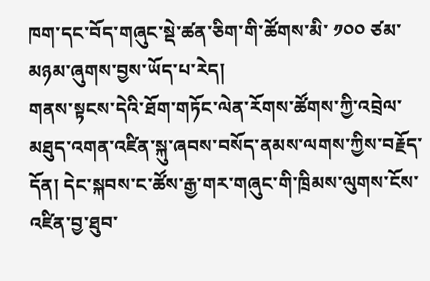ཁག་དང་བོད་གཞུང་སྡེ་ཚན་ཅིག་གི་ཚོགས་མི་ ༡༠༠ ཙམ་མཉམ་ཞུགས་བྱས་ཡོད་པ་རེད།
གནས་སྟངས་དེའི་ཐོག་གཏོང་ལེན་རོགས་ཚོགས་ཀྱི་འབྲེལ་མཐུད་འགན་འཛིན་སྐུ་ཞབས་བསོད་ནམས་ལགས་ཀྱིས་བརྗོད་དོན། དེང་སྐབས་ང་ཚོས་རྒྱ་གར་གཞུང་གི་ཁྲིམས་ལུགས་ངོས་འཛིན་བྱ་ཐུབ་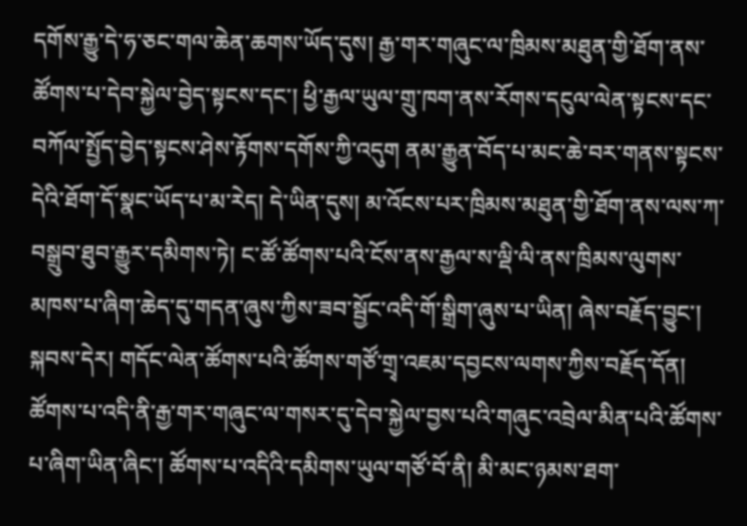དགོས་རྒྱུ་དེ་ཧ་ཅང་གལ་ཆེན་ཆགས་ཡོད་དུས། རྒྱ་གར་གཞུང་ལ་ཁྲིམས་མཐུན་གྱི་ཐོག་ནས་ཚོགས་པ་དེབ་སྐྱེལ་བྱེད་སྟངས་དང་། ཕྱི་རྒྱལ་ཡུལ་གྲུ་ཁག་ནས་རོགས་དངུལ་ལེན་སྟངས་དང་བཀོལ་སྤྱོད་བྱེད་སྟངས་ཤེས་རྟོགས་དགོས་ཀྱི་འདུག ནམ་རྒྱུན་བོད་པ་མང་ཆེ་བར་གནས་སྟངས་དེའི་ཐོག་དོ་སྣང་ཡོད་པ་མ་རེད། དེ་ཡིན་དུས། མ་འོངས་པར་ཁྲིམས་མཐུན་གྱི་ཐོག་ནས་ལས་ཀ་བསྒྲུབ་ཐུབ་རྒྱུར་དམིགས་ཏེ། ང་ཚོ་ཚོགས་པའི་ངོས་ནས་རྒྱལ་ས་ལྡི་ལི་ནས་ཁྲིམས་ལུགས་མཁས་པ་ཞིག་ཆེད་དུ་གདན་ཞུས་ཀྱིས་ཟབ་སྦྱོང་འདི་གོ་སྒྲིག་ཞུས་པ་ཡིན། ཞེས་བརྗོད་བྱུང་།
སྐབས་དེར། གདོང་ལེན་ཚོགས་པའི་ཚོགས་གཙོ་གྲྭ་འཇམ་དབྱངས་ལགས་ཀྱིས་བརྗོད་དོན། ཚོགས་པ་འདི་ནི་རྒྱ་གར་གཞུང་ལ་གསར་དུ་དེབ་སྐྱེལ་བྱས་པའི་གཞུང་འབྲེལ་མིན་པའི་ཚོགས་པ་ཞིག་ཡིན་ཞིང་། ཚོགས་པ་འདིའི་དམིགས་ཡུལ་གཙོ་བོ་ནི། མི་མང་ཉམས་ཐག་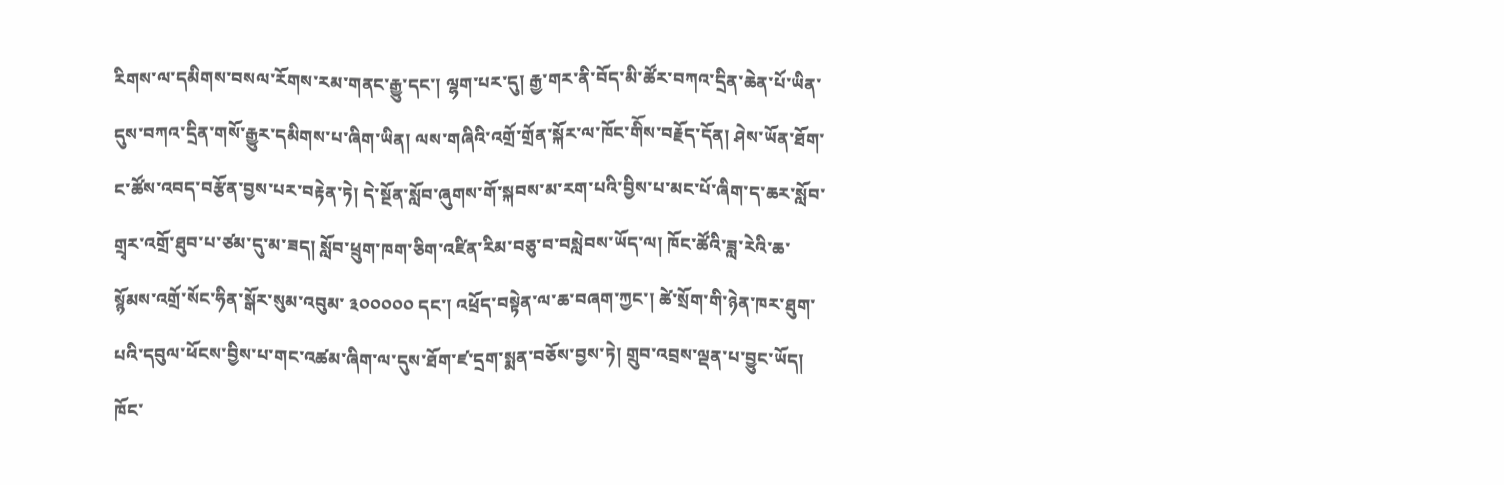རིགས་ལ་དམིགས་བསལ་རོགས་རམ་གནང་རྒྱུ་དང་། ལྷག་པར་དུ། རྒྱ་གར་ནི་བོད་མི་ཚོར་བཀའ་དྲིན་ཆེན་པོ་ཡིན་དུས་བཀའ་དྲིན་གསོ་རྒྱུར་དམིགས་པ་ཞིག་ཡིན། ལས་གཞིའི་འགྲོ་གྲོན་སྐོར་ལ་ཁོང་གིོས་བརྗོད་དོན། ཤེས་ཡོན་ཐོག་ང་ཚོས་འབད་བརྩོན་བྱས་པར་བརྟེན་ཏེ། དེ་སྔོན་སློབ་ཞུགས་གོ་སྐབས་མ་རག་པའི་བྱིས་པ་མང་པོ་ཞིག་ད་ཆར་སློབ་གྲྭར་འགྲོ་ཐུབ་པ་ཙམ་དུ་མ་ཟད། སློབ་ཕྲུག་ཁག་ཅིག་འཛིན་རིམ་བཅུ་བ་བསླེབས་ཡོད་ལ། ཁོང་ཚོའི་ཟླ་རེའི་ཆ་སྙོམས་འགྲོ་སོང་ཧིན་སྒོར་སུམ་འབུམ་ ༣༠༠༠༠༠ དང་། འཕྲོད་བསྟེན་ལ་ཆ་བཞག་ཀྱང་། ཚེ་སྲོག་གི་ཉེན་ཁར་ཐུག་པའི་དབུལ་ཕོངས་བྱིས་པ་གང་འཚམ་ཞིག་ལ་དུས་ཐོག་ཛ་དྲག་སྨན་བཅོས་བྱས་ཏེ། གྲུབ་འབྲས་ལྡན་པ་བྱུང་ཡོད། ཁོང་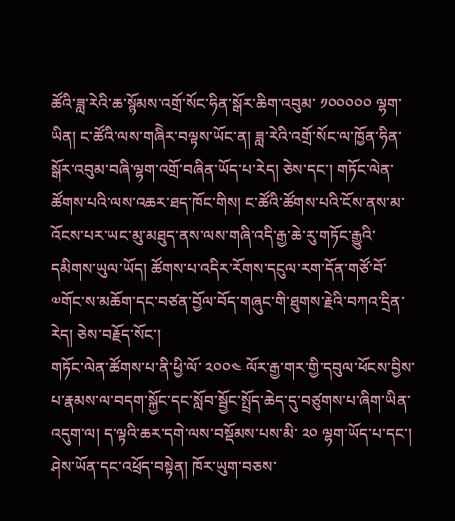ཚོའི་ཟླ་རེའི་ཆ་སྙོམས་འགྲོ་སོང་ཧིན་སྒོར་ཆིག་འབུམ་ ༡༠༠༠༠༠ ལྷག་ཡིན། ང་ཚོའི་ལས་གཞིེར་བལྟས་ཡོང་ན། ཟླ་རེའི་འགྲོ་སོང་ལ་ཁྱོན་ཧིན་སྒོར་འབུམ་བཞི་ལྷག་འགྲོ་བཞིན་ཡོད་པ་རེད། ཅེས་དང་། གཏོང་ལེན་ཚོགས་པའི་ལས་འཆར་ཐད་ཁོང་གིས། ང་ཚོའི་ཚོགས་པའི་ངོས་ནས་མ་འོངས་པར་ཡང་མུ་མཐུད་ནས་ལས་གཞི་འདི་རྒྱ་ཆེ་རུ་གཏོང་རྒྱུའི་དམིགས་ཡུལ་ཡོད། ཚོགས་པ་འདིར་རོགས་དངུལ་རག་དོན་གཙོ་བོ་༧གོང་ས་མཆོག་དང་བཙན་བྱོལ་བོད་གཞུང་གི་ཐུགས་རྗེའི་བཀའ་དྲིན་རེད། ཅེས་བརྗོད་སོང་།
གཏོང་ལེན་ཚོགས་པ་ནི་ཕྱི་ལོ་ ༢༠༠༤ ལོར་རྒྱ་གར་གྱི་དབུལ་ཕོངས་བྱིས་པ་རྣམས་ལ་བདག་སྐྱོང་དང་སློབ་སྦྱོང་སྤྲོད་ཆེད་དུ་བཙུགས་པ་ཞིག་ཡིན་འདུག་ལ། ད་ལྟའི་ཆར་དགེ་ལས་བསྡོམས་པས་མི་ ༢༠ ལྷག་ཡོད་པ་དང་། ཤེས་ཡོན་དང་འཕྲོད་བསྟེན། ཁོར་ཡུག་བཅས་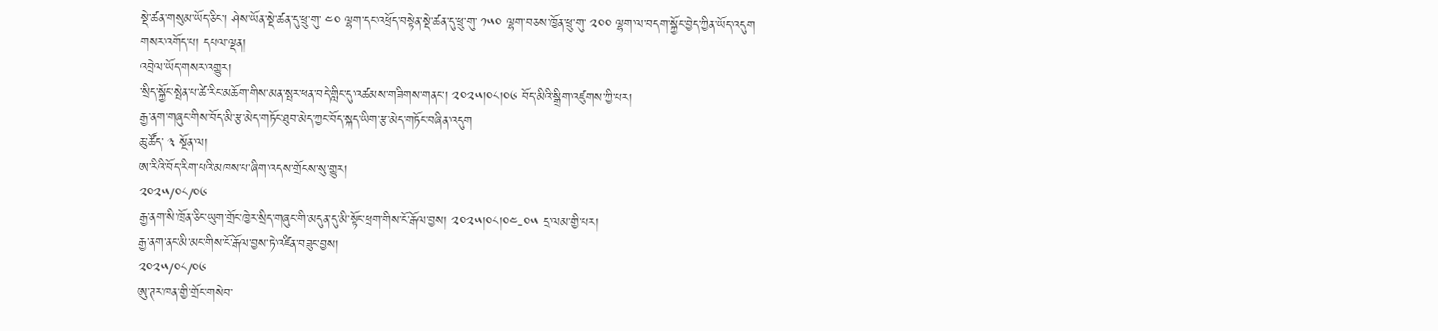སྡེ་ཚན་གསུམ་ཡོད་ཅིང་། ཤེས་ཡོན་སྡེ་ཚན་དུ་ཕྲུ་གུ་ ༤༠ ལྷག་དང་འཕྲོད་བསྟེན་སྡེ་ཚན་དུ་ཕྲུ་གུ་ ༡༥༠ ལྷག་བཅས་ཁྱོན་ཕྲུ་གུ་ ༢༠༠ ལྷག་ལ་བདག་སྐྱོང་བྱེད་ཀྱིན་ཡོད་འདུག
གསར་འགོད་པ། དཔལ་ལྡན།
འབྲེལ་ཡོད་གསར་འགྱུར།
་སྲིད་སྐྱོང་སྤེན་པ་ཚེ་རིང་མཆོག་གིས་མན་སྤར་ཕན་བདེ་གླིང་དུ་འཚམས་གཟིགས་གནང་། ༢༠༢༥།༠༨།༠༦ བོད་མིའི་སྒྲིག་འཛུགས་ཀྱི་པར།
རྒྱ་ནག་གཞུང་གིས་བོད་མི་རྩ་མེད་གཏོང་ཐུབ་མེད་ཀྱང་བོད་སྐད་ཡིག་རྩ་མེད་གཏོང་བཞིན་འདུག
ཆུ་ཚོད་ ༣ སྔོན་ལ།
ཨ་རིའི་བོད་རིག་པའི་མཁས་པ་ཞིག་འདས་གྲོངས་སུ་གྱུར།
༢༠༢༥/༠༨/༠༦
རྒྱ་ནག་སི་ཁྲོན་ཅིང་ཡུག་གྲོང་ཁྱེར་སྲིད་གཞུང་གི་མདུན་དུ་མི་སྟོང་ཕྲག་གིས་ངོ་རྒོལ་བྱས། ༢༠༢༥།༠༨།༠༤-༠༥ དྲ་ལམ་གྱི་པར།
རྒྱ་ནག་ནང་མི་མང་གིས་ངོ་རྒོལ་བྱས་ཏེ་འཛིན་བཟུང་བྱས།
༢༠༢༥/༠༨/༠༦
ཨུ་ཊར་ཁན་གྱི་གྲོང་གསེབ་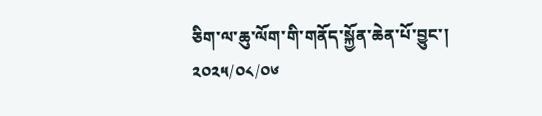ཅིག་ལ་ཆུ་ལོག་གི་གནོད་སྐྱོན་ཆེན་པོ་བྱུང་།
༢༠༢༥/༠༨/༠༦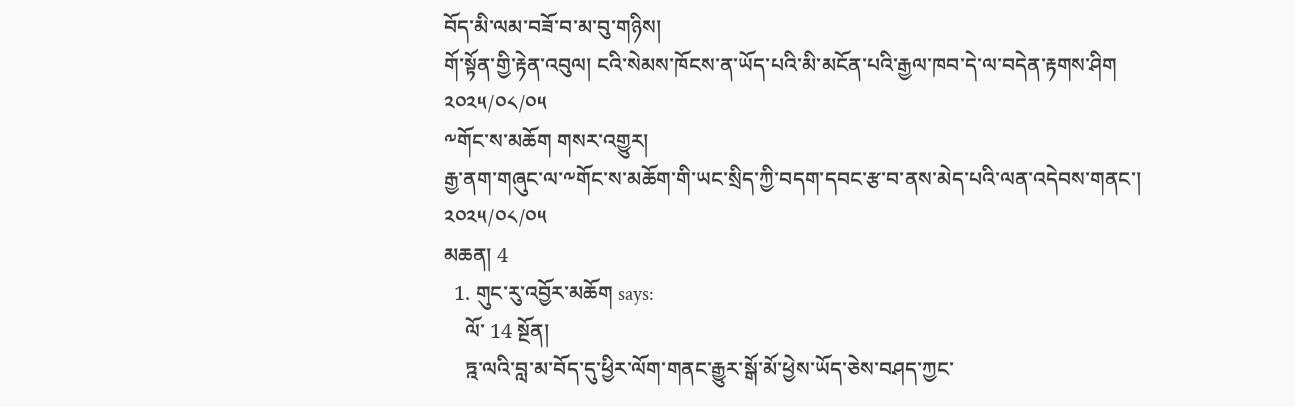བོད་མི་ལམ་བཟོ་བ་མ་བུ་གཉིས།
གོ་སྟོན་གྱི་རྟེན་འབུལ། ངའི་སེམས་ཁོངས་ན་ཡོད་པའི་མི་མངོན་པའི་རྒྱལ་ཁབ་དེ་ལ་བདེན་རྟགས་ཤིག
༢༠༢༥/༠༨/༠༥
༸གོང་ས་མཆོག གསར་འགྱུར།
རྒྱ་ནག་གཞུང་ལ་༸གོང་ས་མཆོག་གི་ཡང་སྲིད་ཀྱི་བདག་དབང་རྩ་བ་ནས་མེད་པའི་ལན་འདེབས་གནང་།
༢༠༢༥/༠༨/༠༥
མཆན། 4
  1. གུང་རུ་འབྱོར་མཆོག says:
    ལོ་ 14 སྔོན།
    ཏྰ་ལའི་བླ་མ་བོད་དུ་ཕྱིར་ལོག་གནང་རྒྱུར་སྒོ་མོ་ཕྱེས་ཡོད་ཅེས་བཤད་ཀྱང་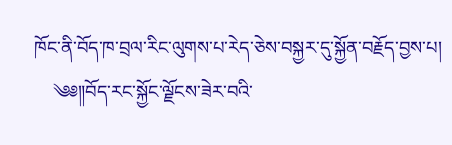ཁོང་ནི་བོད་ཁ་བྲལ་རིང་ལུགས་པ་རེད་ཅེས་བསྐྱར་དུ་སྐྱོན་བརྗོད་བྱས་པ།
    ༄༅༎བོད་རང་སྐྱོང་ལྗོངས་ཟེར་བའི་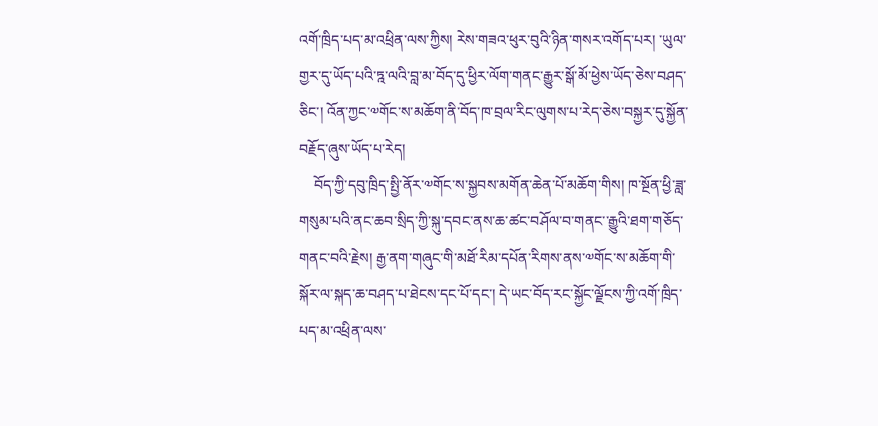འགོ་ཁྲིད་པད་མ་འཕྲིན་ལས་ཀྱིས། རེས་གཟའ་ཕུར་བུའི་ཉིན་གསར་འགོད་པར། ་ཡུལ་གྱར་དུ་ཡོད་པའི་ཏྰ་ལའི་བླ་མ་བོད་དུ་ཕྱིར་ལོག་གནང་རྒྱུར་སྒོ་མོ་ཕྱེས་ཡོད་ཅེས་བཤད་ཅིང་། འོན་ཀྱང་༧གོང་ས་མཆོག་ནི་བོད་ཁ་བྲལ་རིང་ལུགས་པ་རེད་ཅེས་བསྐྱར་དུ་སྐྱོན་བརྗོད་ཞུས་ཡོད་པ་རེད།
    བོད་ཀྱི་དབུ་ཁྲིད་སྤྱི་ནོར་༧གོང་ས་སྐྱབས་མགོན་ཆེན་པོ་མཆོག་གིས། ཁ་སྔོན་ཕྱི་ཟླ་གསུམ་པའི་ནང་ཆབ་སྲིད་ཀྱི་སྐུ་དབང་ནས་ཆ་ཚང་བཤོལ་བ་གནང་་རྒྱུའི་ཐག་གཅོད་གནང་བའི་རྗེས། རྒྱ་ནག་གཞུང་གི་མཐོ་རིམ་དཔོན་རིགས་ནས་༧གོང་ས་མཆོག་གི་སྐོར་ལ་སྐད་ཆ་བཤད་པ་ཐེངས་དང་པོ་དང་། དེ་ཡང་བོད་རང་སྐྱོང་ལྗོངས་ཀྱི་འགོ་ཁྲིད་པད་མ་འཕྲིན་ལས་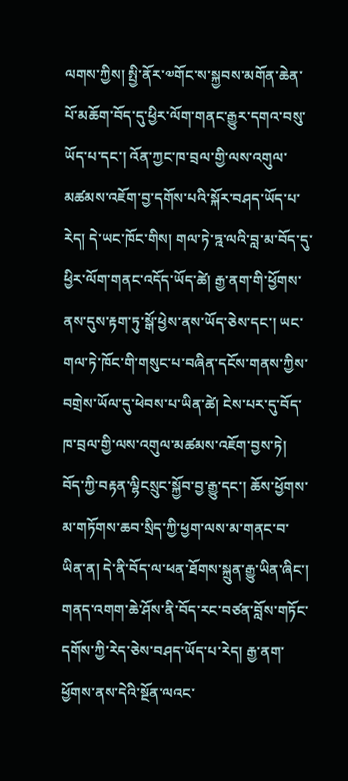ལགས་ཀྱིས། སྤྱི་ནོར་༧གོང་ས་སྐྱབས་མགོན་ཆེན་པོ་མཆོག་བོད་དུ་ཕྱིར་ལོག་གནང་རྒྱུར་དགའ་བསུ་ཡོད་པ་དང་། འོན་ཀྱང་ཁ་བྲལ་གྱི་ལས་འགུལ་མཚམས་འཇོག་བྱ་དགོས་པའི་སྐོར་བཤད་ཡོད་པ་རེད། དེ་ཡང་ཁོང་གིས། གལ་ཏེ་ཏྰ་ལའི་བླ་མ་བོད་དུ་ཕྱིར་ལོག་གནང་འདོད་ཡོད་ཚེ། རྒྱ་ནག་གི་ཕྱོགས་ནས་དུས་རྟག་ཏུ་སྒོ་ཕྱེས་ནས་ཡོད་ཅེས་དང་། ཡང་གལ་ཏེ་ཁོང་གི་གསུང་པ་བཞིན་དངོས་གནས་ཀྱིས་བགྲེས་ཡོལ་དུ་ཕེབས་པ་ཡིན་ཚེ། ངེས་པར་དུ་བོད་ཁ་བྲལ་གྱི་ལས་འགུལ་མཚམས་འཇོག་བྱས་ཏེ། བོད་ཀྱི་བརྟན་ལྷིངསྲུང་སྐྱོབ་བྱ་རྒྱུ་དང་། ཆོས་ཕྱོགས་མ་གཏོགས་ཆབ་སྲིད་ཀྱི་ཕྱག་ལས་མ་གནང་བ་ཡིན་ན། དེ་ནི་བོད་ལ་ཕན་ཐོགས་སྐྲུན་རྒྱུ་ཡིན་ཞིང་། གནད་འགག་ཆེ་ཤོས་ནི་བོད་རང་བཙན་བློས་གཏོང་དགོས་ཀྱི་རེད་ཅེས་བཤད་ཡོད་པ་རེད། རྒྱ་ནག་ཕྱོགས་ནས་དེའི་སྔོན་ལའང་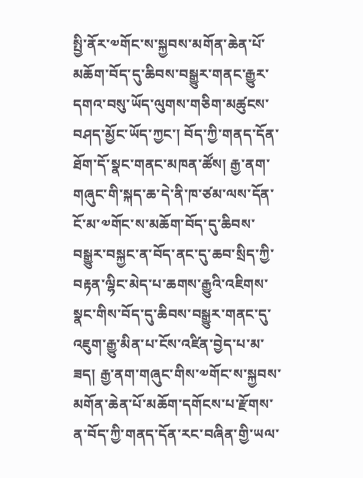སྤྱི་ནོར་༧གོང་ས་སྐྱབས་མགོན་ཆེན་པོ་མཆོག་བོད་དུ་ཆིབས་བསྒྱུར་གནང་རྒྱུར་དགའ་བསུ་ཡོད་ལུགས་གཅིག་མཚུངས་བཤད་མྱོང་ཡོད་ཀྱང་། བོད་ཀྱི་གནད་དོན་ཐོག་དོ་སྣང་གནང་མཁན་ཚོས། རྒྱ་ནག་གཞུང་གི་སྐད་ཆ་དེ་ནི་ཁ་ཙམ་ལས་དོན་ངོ་མ་༧གོང་ས་མཆོག་བོད་དུ་ཆིབས་བསྒྱུར་བསྐྱང་ན་བོད་ནང་དུ་ཆབ་སྲིད་ཀྱི་བརྟན་ལྷིང་མེད་པ་ཆགས་རྒྱུའི་འཇིགས་སྣང་གིས་བོད་དུ་ཆིབས་བསྒྱུར་གནང་དུ་འཇུག་རྒྱུ་མིན་པ་ངོས་འཛིན་བྱེད་པ་མ་ཟད། རྒྱ་ནག་གཞུང་གིས་༧གོང་ས་སྐྱབས་མགོན་ཆེན་པོ་མཆོག་དགོངས་པ་རྫོགས་ན་བོད་ཀྱི་གནད་དོན་རང་བཞིན་གྱི་ཡལ་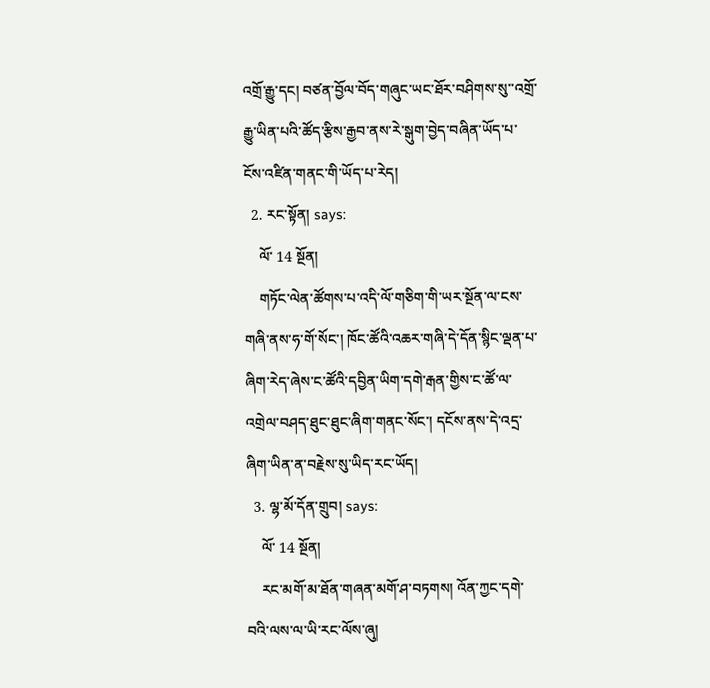འགྲོ་རྒྱུ་དང། བཙན་བྱོལ་བོད་གཞུང་ཡང་ཐོར་བཤིགས་སུ་་འགྲོ་རྒྱུ་ཡིན་པའི་ཚོད་རྩིས་རྒྱབ་ནས་རེ་སྒུག་བྱེད་བཞིན་ཡོད་པ་ངོས་འཛིན་གནང་གི་ཡོད་པ་རེད།
  2. རང་སྟོན། says:
    ལོ་ 14 སྔོན།
    གཏོང་ལེན་ཚོགས་པ་འདི་ལོ་གཅིག་གི་ཡར་སྔོན་ལ་ངས་གཞི་ནས་ཧ་གོ་སོང་། ཁོང་ཚོའི་འཆར་གཞི་དེ་དོན་སྙིང་ལྡན་པ་ཞིག་རེད་ཞེས་ང་ཚོའི་དབྱིན་ཡིག་དགེ་རྒན་གྱིས་ང་ཚོ་ལ་འགྲེལ་བཤད་ཐུང་ཐུང་ཞིག་གནང་སོང་། དངོས་ནས་དེ་འདྲ་ཞིག་ཡིན་ན་བརྗེས་སུ་ཡིད་རང་ཡོད།
  3. ལྷ་མོ་དོན་གྲུབ། says:
    ལོ་ 14 སྔོན།
    རང་མགོ་མ་ཐོན་གཞན་མགོ་ཤ་བཏགས། འོན་ཀྱང་དགེ་བའི་ལས་ལ་ཡི་རང་ལོས་ཞུ།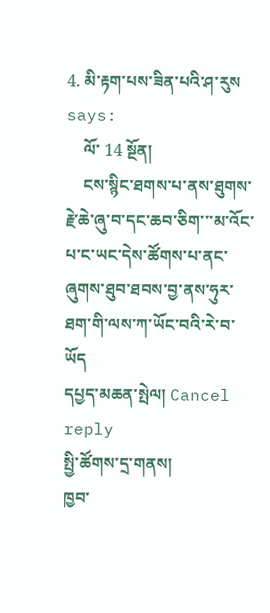4. མི་རྟག་པས་ཟིན་པའི་ཤ་རུས says:
    ལོ་ 14 སྔོན།
    ངས་སྙིང་ཐགས་པ་ནས་ཐུགས་རྗེ་ཆེ་ཞུ་བ་དང་ཆབ་ཅིག་་་མ་འོང་པ་ང་ཡང་དེས་ཚོགས་པ་ནང་ཞུགས་ཐུབ་ཐབས་བྱ་ནས་ཧུར་ཐག་གི་ལས་ཀ་ཡོང་བའི་རེ་བ་ཡོད
དཔྱད་མཆན་སྤེལ། Cancel reply
སྤྱི་ཚོགས་དྲ་གནས།
ཁྱབ་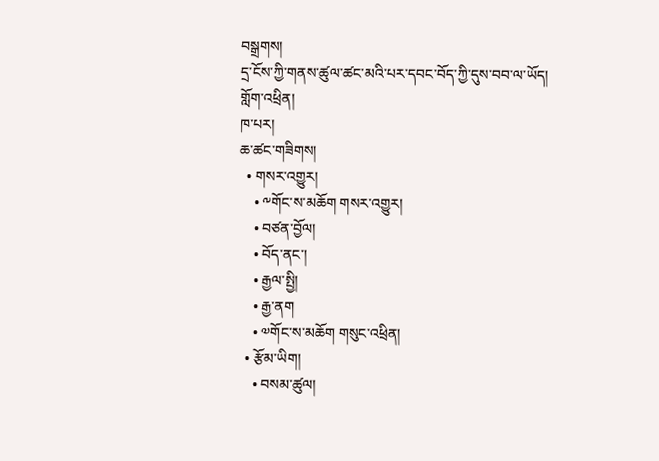བསྒྲགས།
དྲ་ངོས་ཀྱི་གནས་ཚུལ་ཚང་མའི་པར་དབང་བོད་ཀྱི་དུས་བབ་ལ་ཡོད།
གློག་འཕྲིན།
ཁ་པར།
ཆ་ཚང་གཟིགས།
  • གསར་འགྱུར།
    • ༸གོང་ས་མཆོག གསར་འགྱུར།
    • བཙན་བྱོལ།
    • བོད་ནང་།
    • རྒྱལ་སྤྱི།
    • རྒྱ་ནག
    • ༧གོང་ས་མཆོག གསུང་འཕྲིན།
  • རྩོམ་ཡིག།
    • བསམ་ཚུལ།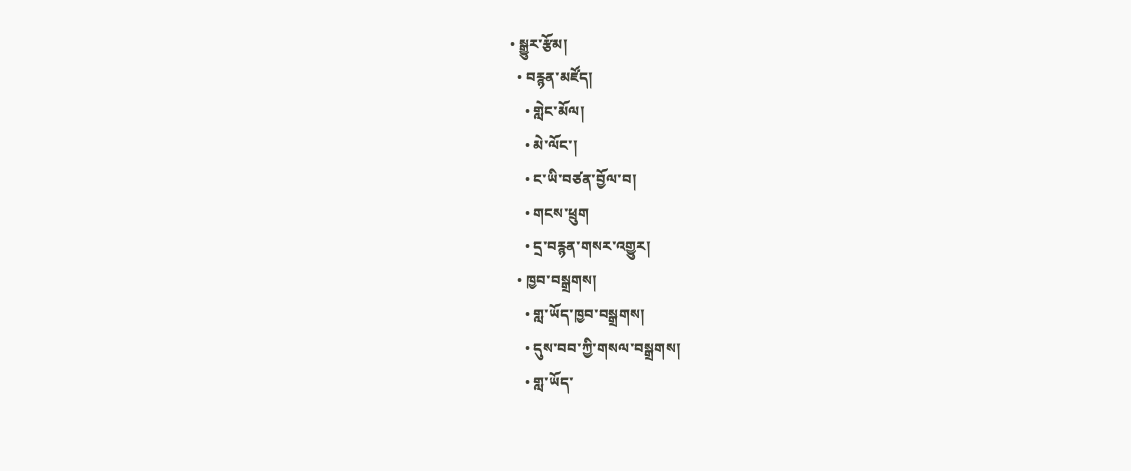• སྒྱུར་རྩོམ།
  • བརྙན་མཛོད།
    • གླེང་མོལ།
    • མེ་ལོང་།
    • ང་ཡི་བཙན་བྱོལ་བ།
    • གངས་ཕྲུག
    • དྲ་བརྙན་གསར་འགྱུར།
  • ཁྱབ་བསྒྲགས།
    • གླ་ཡོད་ཁྱབ་བསྒྲགས།
    • དུས་བབ་ཀྱི་གསལ་བསྒྲགས།
    • གླ་ཡོད་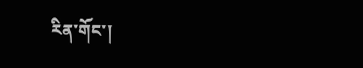རིན་གོང་།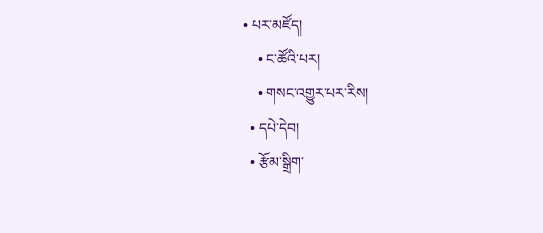• པར་མཛོད།
    • ང་ཚོའི་པར།
    • གསང་འགྱུར་པར་རིས།
  • དཔེ་དེབ།
  • རྩོམ་སྒྲིག་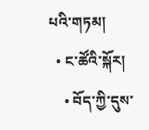པའི་གཏམ།
  • ང་ཚོའི་སྐོར།
    • བོད་ཀྱི་དུས་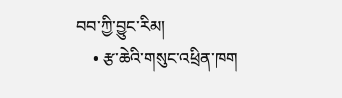བབ་ཀྱི་བྱུང་རིམ།
    • རྩ་ཆེའི་གསུང་འཕྲིན་ཁག